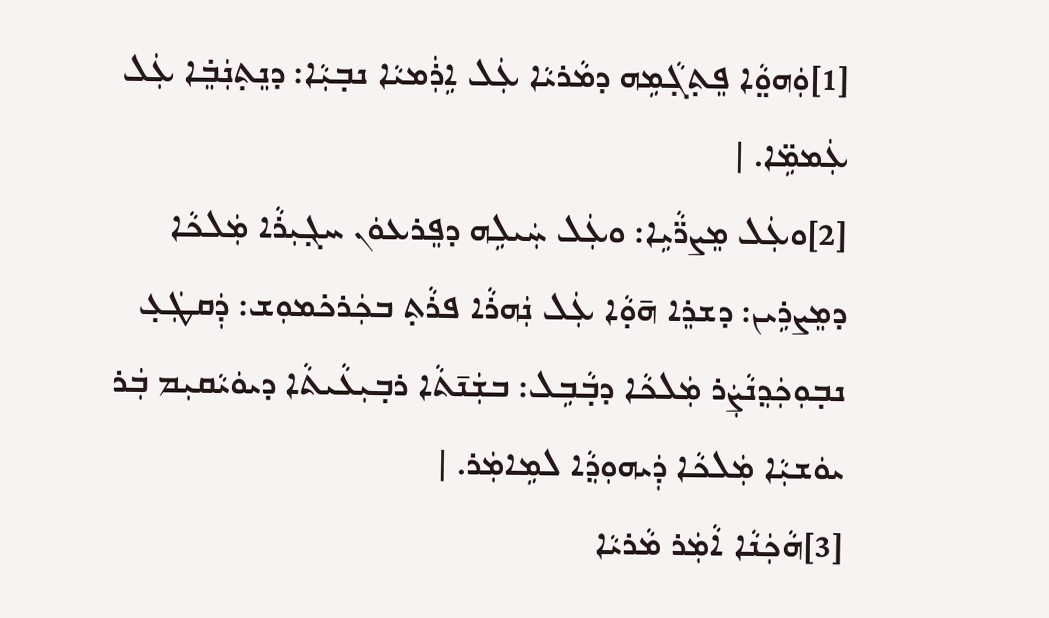[1]ܘܲܗܘ̤ܵܐ ܦܸܬ̣ܓ̣ܵܡܹܗ ܕܡܵܪܝܵܐ ܥܲܠ ܐܹܪܲܡܝܵܐ ܢܒ̣ܝܼܵܐ: ܕܢܸܬ̣ܢܲܒܸ̇ܐ ܥܲܠ ܥܲܡܡܹ̈ܐ. |
[2]ܘܥܲܠ ܡܸܨܪ̈ܵܝܹܐ: ܘܥܲܠ ܚܲܝܠܹܗ ܕܦܸܪܥܘܿܢ ܚܓ̣ܝܼܪܵܐ ܡܲܠܟܵܐ ܕܡܸܨܪܹܝܢ: ܕܫܪܸܐ ܗ̄ܘ̣ܵܐ ܥܲܠ ܢܲܗܪܵܐ ܦܪܵܬ̣ ܒܟܲܪܟ̇ܡܘܼܫ: ܕܲܩܛܲܥ̣ ܢܒ̣ܘܼܟܲܕ݂ܢܵܨܲܪ ܡܲܠܟܵܐ ܕܒ̣ܵܒܹܠ: ܒܫܲܢ̄ܬܵܐ ܪܒ̣ܝܼܥܵܝܬܵܐ ܕܝܘܿܝܵܩܝܼܡ ܒܲܪ ܝܘܿܫܝܼܵܐ ܡܲܠܟܵܐ ܕܲܝܗܘܼܕ݂ܵܐ ܠܡܹܐܡܲܪ. |
[3]ܗܵܟܲܢܵܐ ܐܵܡܲܪ ܡܵܪܝܵܐ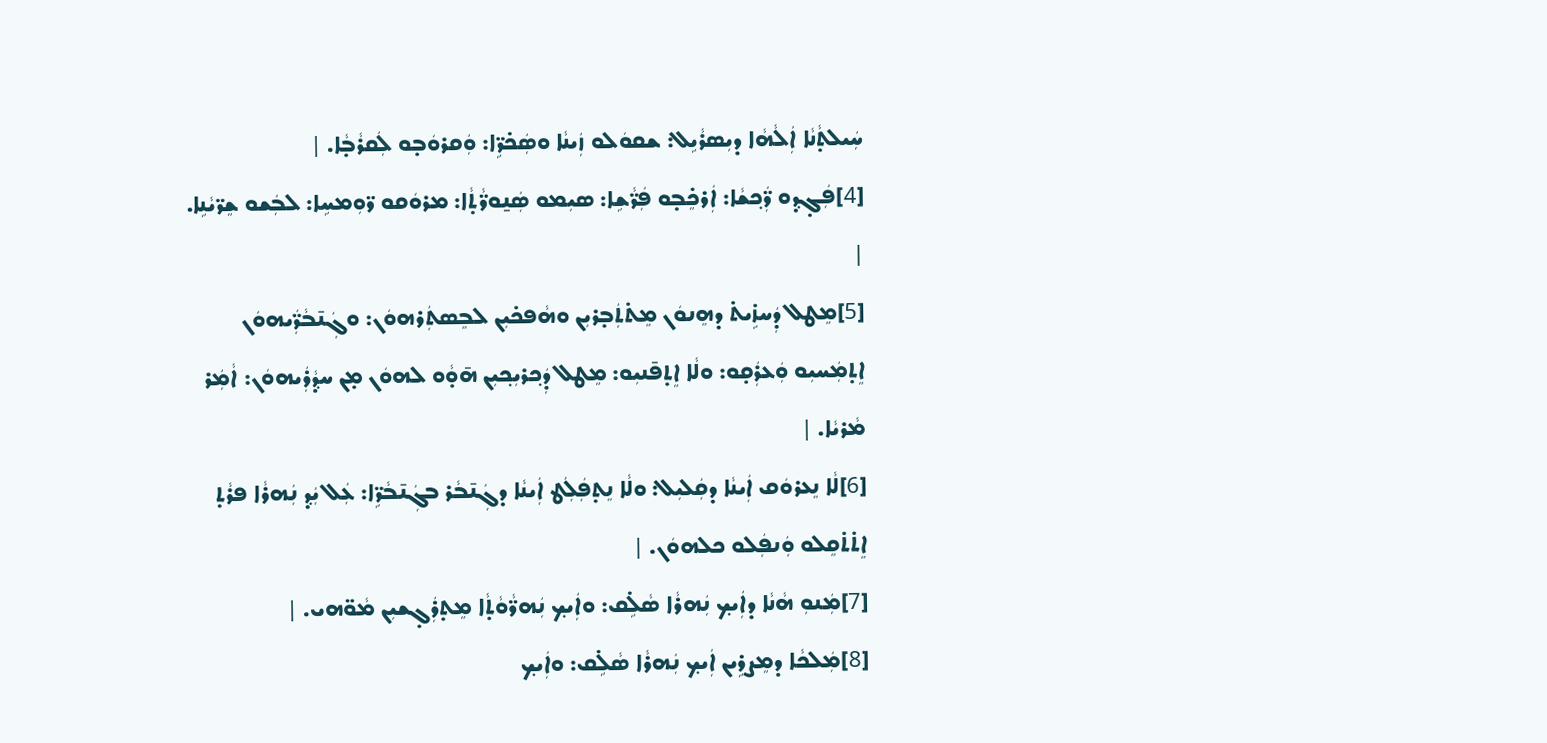ܚܲܝܠܬ̣ܵܢܵܐ ܐܲܠܵܗܵܐ ܕܝܼܣܪܵܝܹܠ: ܫܩܘܿܠܘ ܙܲܝܢܵܐ ܘܣܲܟ̇ܪܹ̈ܐ: ܘܲܩܪܘܿܒ̣ܘ ܠܲܩܪܵܒ̣ܵܐ. |
[4]ܦܲܓ̣ܕ݂ܘ ܪ̈ܲܟ݂ܫܵܐ: ܐܲܪܟܸ̇ܒ̣ܘ ܦܲܪ̈ܵܫܹܐ: ܣܝܼܡܘ ܣܲܢ̱ܘܪ̈ܵܬ̣ܵܐ: ܡܪܘܿܩܘ ܪ̈ܘܼܡܚܹܐ: ܠܒܲܫܘ ܫܸܪ̈ܝܵܢܹܐ. |
[5]ܡܸܛܠ ܕܲܚܙܹ̇ܝܬ̇ ܕܗܸܢܘܿܢ ܡܸܬ̇ܬܲܒ̣ܪܝܼܢ ܘܗܵܦܟ̇ܝܼܢ ܠܒܸܣܬܲܪܗܘܿܢ: ܘܓܲܢ̄ܒܵܪ̈ܲܝܗܘܿܢ ܐܸܬ̣ܡܲܚܝܼܘ ܘܲܥܪܲܩ̣ܘ: ܘܠܵܐ ܐܸܬ̣ܦ̄ܢܝܼܘ: ܡܸܛܠ ܕܲܟ݂ܪܝܼܟ݂ܝܼܢ ܗ̄ܘ̣ܵܘ ܠܗܘܿܢ ܡ̣ܢ ܚܕ݂ܵܪܲܝܗܘܿܢ: ܐܵܡܲܪ ܡܵܪܝܵܐ. |
[6]ܠܵܐ ܢܸܥܪܘܿܩ ܐܲܝܢܵܐ ܕܩܲܠܝܼܠ: ܘܠܵܐ ܢܸܬ̣ܦܲܠܲܛ ܐܲܝܢܵܐ ܕܓܲܢ̄ܒܵܪ ܒܓܲܢ̄ܒܵܪܹ̈ܐ: ܥܲܠ ܝܲܕ݂ ܢܲܗܪܵܐ ܦܪܵܬ̣ ܐܸܬ̇ܬ̇ܩܸܠܘ ܘܲܢܦܲܠܘ ܟܠܗܘܿܢ. |
[7]ܡܲܢܘܼ ܗܵܢܵܐ ܕܐܲܝܟ݂ ܢܲܗܪܵܐ ܣܵܠܹ̇ܩ: ܘܐܲܝܟ݂ ܢܲܗܪ̈ܵܘܵܬ̣ܵܐ ܡܸܬ̣ܪܲܓ̣ܫܝܼܢ ܡܵܘ̈ܗܝ. |
[8]ܡܲܠܟܵܐ ܕܡܸܨܪܹܝܢ ܐܲܝܟ݂ ܢܲܗܪܵܐ ܣܵܠܹ̇ܩ: ܘܐܲܝܟ݂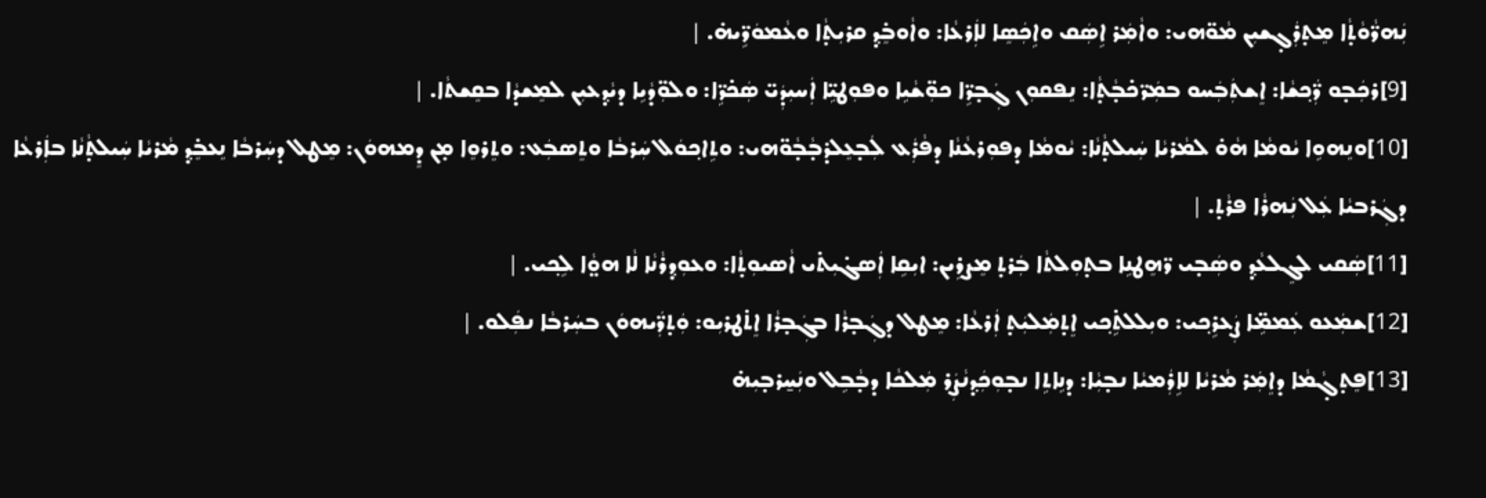ܢܲܗܪ̈ܵܘܵܬ̣ܵܐ ܡܸܬ̣ܪܲܓ̣ܫܝܼܢ ܡܵܘ̈ܗܝ: ܘܐܵܡܲܪ ܐܹܣܲܩ ܘܐܹܟܲܣܸܐ ܠܐܲܪܥܵܐ: ܘܐܵܘܒܸ̇ܕ݂ ܩܪܝܼܬ̣ܵܐ ܘܥܵܡܘܿܪܹ̈ܝܗ̇. |
[9]ܪܟܲܒ̣ܘ ܪ̈ܲܟ݂ܫܵܐ: ܐܸܫܬܲܒܲܚܘ ܒܡܲܪ̈ܟ̇ܒ̣ܵܬ̣ܵܐ: ܢܸܦܩܘܼܢ ܓܲܒ̣ܪܹ̈ܐ ܟܘܼ̈ܫܵܝܹܐ ܘܦܘܼܛܝܹ̈ܐ ܐܲܚܝܼܕܲܝ̈ ܣܲܟ̇ܪܹ̈ܐ: ܘܠܘܼ̈ܕܵܝܹܐ ܕܝܵܕ݂ܥܝܼܢ ܠܡܸܫܕܵܐ ܒܩܸܫܬܵܐ. |
[10]ܘܢܸܗܘܹܐ ܝܵܘܡܵܐ ܗܵܘ̇ ܠܡܵܪܝܵܐ ܚܲܝܠܬ̣ܵܢܵܐ: ܝܵܘܡܵܐ ܕܦܘܼܪܥܵܢܵܐ ܕܦܵܪܲܥ ܠܲܒ̣ܥܸܠܕ̇ܒ̣ܵܒ̣ܵܘ̈ܗܝ: ܘܬܹܐܟ݂ܘܿܠ ܚܲܪܒܵܐ ܘܬܸܣܒܲܥ: ܘܬܸܪܘܸܐ ܡ̣ܢ ܕܸܡܗܘܿܢ: ܡܸܛܠ ܕܚܲܪܒܵܐ ܢܸܥܒܸ̇ܕ݂ ܡܵܪܝܵܐ ܚܲܝܠܬ̣ܵܢܵܐ ܒܐܲܪܥܵܐ ܕܓܲܪܒܝܵܐ ܥܲܠ ܢܲܗܪܵܐ ܦܪܵܬ̣. |
[11]ܣܲܩܝ ܠܓܸܠܥܵܕ݂ ܘܣܲܒ̣ܝ ܪ̈ܗܸܛܢܹܐ ܒܬ̣ܘܼܠܬܵܐ ܒܲܪܬ̣ ܡܸܨܪܹܝܢ: ܐܝܼܩܹܐ ܐܲܣܓ̇ܝܼܬ̇ܝ ܐܵܣܝܘܼܬ̣ܵܐ: ܘܥܘܼܕ݂ܪܵܢܵܐ ܠܵܐ ܗܘ̤ܵܐ ܠܹܟ݂ܝ. |
[12]ܫܡܲܥܘ ܥܲܡܡܹ̈ܐ ܨܲܥܪܹܟ݂ܝ: ܘܝܼܠܠܬܹ̇ܟ݂ܝ ܐܸܬ̣ܡܲܠܝܲܬ̣ ܐܲܪܥܵܐ: ܡܸܛܠ ܕܓܲܒ̣ܪܵܐ ܒܓܲܒ̣ܪܵܐ ܐܸܬ̇ܛܪܝܼܘ: ܘܲܬ̣ܪ̈ܲܝܗܘܿܢ ܒܚܲܪܒܵܐ ܢܦܲܠܘ. |
[13]ܦܸܬ̣ܓ̣ܵܡܵܐ ܕܐܸܡܲܪ ܡܵܪܝܵܐ ܠܐܹܪܲܡܝܵܐ ܢܒ̣ܝܼܵܐ: ܕܢܹܐܬܹܐ ܢܒ̣ܘܼܟܲܕ݂ܢܵܨܲܪ ܡܲܠܟܵܐ ܕܒ̣ܵܒܹܠ ܘܢܲܚ̱ܪܒ̣ܝܼܗ̇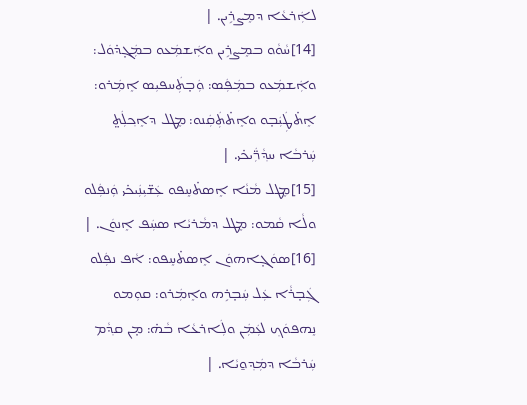ܠܐܲܪܥܵܐ ܕܡܸܨܪܹܝܢ. |
[14]ܚܵܘܵܘ ܒܡܸܨܪܹܝܢ ܘܐܲܫܡܲܥܘ ܒܡܲܓ̣ܕ̇ܘܿܠ: ܘܐܲܫܡܲܥܘ ܒܡܲܦܲܣ: ܘܲܒ̣ܬܲܚܦܝܼܣ ܐܸܡܲܪܘ: ܐܸܬ̇ܛܲܝܲܒ̣ܘ ܘܐܸܬ̇ܬܲܩܲܢܘ: ܡܸܛܠ ܕܐܸܟ݂ܠܲܬ̤ ܚܲܪܒܵܐ ܚܕ݂ܵܪ̈ܲܝܟ̇ܝ. |
[15]ܡܸܛܠ ܡܵܢܵܐ ܐܸܣܬ̇ܚܸܦܘ ܥܲܫ̈ܝܼܢܲܝܟ̇ܝ ܘܲܢܦܲܠܘ ܘܠܵܐ ܩܵܡܘ: ܡܸܛܠ ܕܡܵܪܝܵܐ ܣܚܲܦ ܐܸܢܘܿܢ. |
[16]ܣܘܿܓ̣ܐܗܘܿܢ ܐܸܣܬ̇ܚܸܦܘ: ܐܵܦ ܢܦܲܠܘ ܓܲܒ̣ܪܵܐ ܥܲܠ ܚܲܒ̣ܪܹܗ ܘܐܸܡܲܪܘ: ܩܘܼܡܘ ܢܸܗܦܘܿܟ݂ ܠܥܲܡܲܢ ܘܠܲܐܪܥܵܐ ܒܵܗ̇: ܡ̣ܢ ܩܕ݂ܵܡ ܚܲܪܒܵܐ ܕܡܲܕ݂ܘ̱ܝܵܐ. |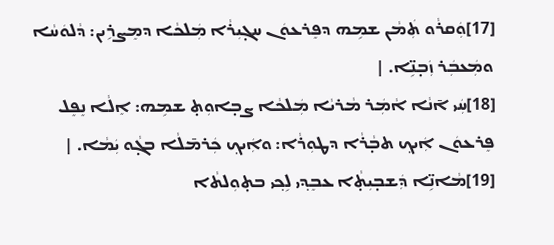[17]ܘܲܩܪܵܘ ܬܲܡܵܢ ܫܡܹܗ ܕܦܸܪܥܘܿܢ ܚܓ̣ܝܼܪܵܐ ܡܲܠܟܵܐ ܕܡܸܨܪܹܝܢ: ܕܵܠܘܿܚܵܐ ܘܡܲܥܒܲܪ ܙܲܒ̣ܢܹ̈ܐ. |
[18]ܚܲܝ ܐ̄ܢܵܐ ܐܵܡܲܪ ܡܵܪܝܵܐ ܡܲܠܟܵܐ ܨܒ̣ܐܘܼܬ̣ ܫܡܹܗ: ܐܸܠܵܐ ܢܸܦܸܠ ܦܸܪܥܘܿܢ ܐܲܝܟ݂ ܬܒ̣ܵܪܵܐ ܕܛܘܼܪܵܐ: ܘܐܲܝܟ݂ ܟܲܪܡ̄ܠܵܐ ܒܓ̣ܵܘ ܝܲܡܵܐ. |
[19]ܡܵܐܢܹ̈ܐ ܕܲܫܒ̣ܝܼܬ̣ܵܐ ܥܒܸܕ݂ܝ ܠܹܟ݂ܝ ܒܬ̣ܘܼܠܬܵܐ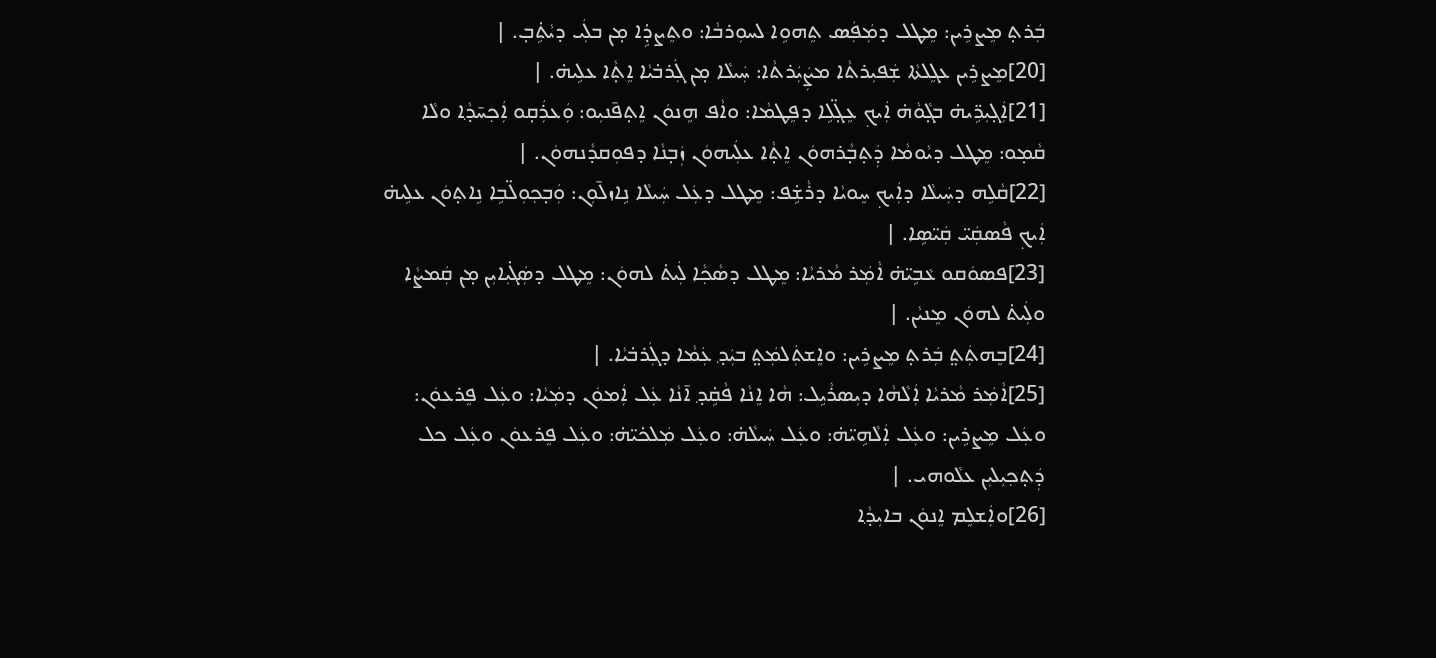ܒܲܪܬ̣ ܡܸܨܪܹܝܢ: ܡܸܛܠ ܕܡܲܦܲܣ ܬܸܗܘܹܐ ܠܚܘܼܪܒܵܐ: ܘܬܸܨܕܹ̇ܐ ܡ̣ܢ ܒܠܲܝ ܕܝܵܬܹ̇ܒ̣. |
[20]ܡܸܨܪܹܝܢ ܥܓܸܠܬܵܐ ܫܲܦܝܼܪܬܵܐ ܡܨܲܝܲܪܬܵܐ: ܚܲܝܠܵܐ ܡ̣ܢ ܓܲܪܒ̇ܝܵܐ ܐܸܬ̣ܵܐ ܥܠܹܝܗ̇. |
[21]ܐܲܓ̣ܝܼܪܹ̈ܝܗ̇ ܒܓ̣ܵܘܵܗ̇ ܐܲܝܟ݂ ܥܸܓ̣̈ܠܹܐ ܕܦܸܛܡܵܐ: ܘܐܵܦ ܗܸܢܘܿܢ ܐܸܬ̣ܦ̄ܢܝܼܘ: ܘܲܥܪܲܩ̣ܘ ܐܲܟ݂ܚ̄ܕ݂ܵܐ ܘܠܵܐ ܩܵܡ̣ܘ: ܡܸܛܠ ܕܝܵܘܡܵܐ ܕܲܬ̣ܒ̣ܵܪܗܘܿܢ ܐܸܬ̣ܵܐ ܥܠܲܝܗܘܿܢ ܙܲܒ̣ܢܵܐ ܕܦܘܼܩܕܵܢܗܘܿܢ. |
[22]ܩܵܠܹܗ ܕܚܲܝܠܵܐ ܕܐܲܝܟ݂ ܚܸܘܝܵܐ ܕܪܵܫܹ̇ܦ: ܡܸܛܠ ܕܥܲܠ ܚܲܝܠܵܐ ܢܹܐܙܠ̄ܘܼܢ: ܘܲܒ̣ܟ݂ܘܼܠ̈ܒܹܐ ܢܹܐܬ̣ܘܿܢ ܥܠܹܝܗ̇ ܐܲܝܟ݂ ܦܵܣܩܲܝ̈ ܩܲܝ̈ܣܹܐ. |
[23]ܦܣܘܿܩܘ ܥܵܒܹܝ̈ܗ̇ ܐܵܡܲܪ ܡܵܪܝܵܐ: ܡܸܛܠ ܕܣܵܟ݂ܵܐ ܠܲܝܬ̇ ܠܗܘܿܢ: ܡܸܛܠ ܕܣܲܓ̇ܝܼܐܝܼܢ ܡ̣ܢ ܩܲܡܨܵܐ ܘܠܲܝܬ̇ ܠܗܘܿܢ ܡܸܢܝܵܢ. |
[24]ܒܸܗܬܲܬ̤ ܒܲܪܬ̣ ܡܸܨܪܹܝܢ: ܘܐܸܫܬܲܠܡܲܬ̤ ܒܝܲܕ݂ ܥܲܡܵܐ ܕܓܲܪܒ̇ܝܵܐ. |
[25]ܐܵܡܲܪ ܡܵܪܝܵܐ ܐܲܠܵܗܵܐ ܕܝܼܣܪܵܝܹܠ: ܗܵܐ ܐܸܢܵܐ ܦܵܩܹ̇ܕ݂ ܐ̄ܢܵܐ ܥܲܠ ܐܲܡܘܿܢ ܕܡܲܝܵܐ: ܘܥܲܠ ܦܸܪܥܘܿܢ: ܘܥܲܠ ܡܸܨܪܹܝܢ: ܘܥܲܠ ܐܲܠܵܗܹܝ̈ܗ̇: ܘܥܲܠ ܚܲܝܠܵܗ̇: ܘܥܲܠ ܡܲܠܟ̇ܝ̈ܗ̇: ܘܥܲܠ ܦܸܪܥܘܿܢ ܘܥܲܠ ܟܠ ܕܲܬ̣ܟ݂ܝܼܠܝܼܢ ܥܠܵܘܗܝ. |
[26]ܘܐܲܫܠܸܡ ܐܸܢܘܿܢ ܒܐܝܼܕ݂ܵܐ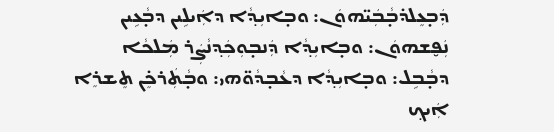ܕܲܒ̣ܥܸܠܕ̇ܒ̣ܵܒܲܝ̈ܗܘܿܢ: ܘܒ̣ܐܝܼܕ݂ܵܐ ܕܐܲܝܠܹܝܢ ܕܒ̣ܵܥܹܝܢ ܢܲܦ̮ܫܗܘܿܢ: ܘܒ̣ܐܝܼܕ݂ܵܐ ܕܲܢܒ̣ܘܼܟܲܕ݂ܢܵܨܲܪ ܡܲܠܟܵܐ ܕܒ̣ܵܒܹܠ: ܘܒ̣ܐܝܼܕ݂ܵܐ ܕܥܵܒ̣ܕܵܘ̈ܗܝ: ܘܒ̣ܵܬܲܪܟܸ̇ܢ ܬܸܫܪܸܐ ܐܲܝܟ݂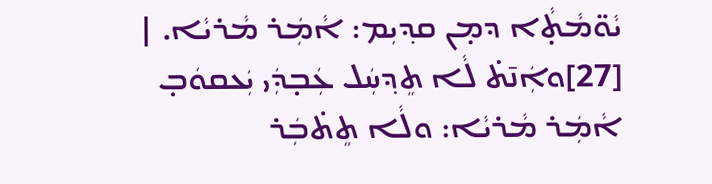ܝܵܘ̈ܡܵܬ̣ܵܐ ܕܡ̣ܢ ܩܕ݂ܝܼܡ: ܐܵܡܲܪ ܡܵܪܝܵܐ. |
[27]ܘܐܲܢ̄ܬ̇ ܠܵܐ ܬܸܕ݂ܚܲܠ ܥܲܒ̣ܕܲܝ ܝܲܥܩܘܿܒ̣ ܐܵܡܲܪ ܡܵܪܝܵܐ: ܘܠܵܐ ܬܸܬ̇ܒܲܪ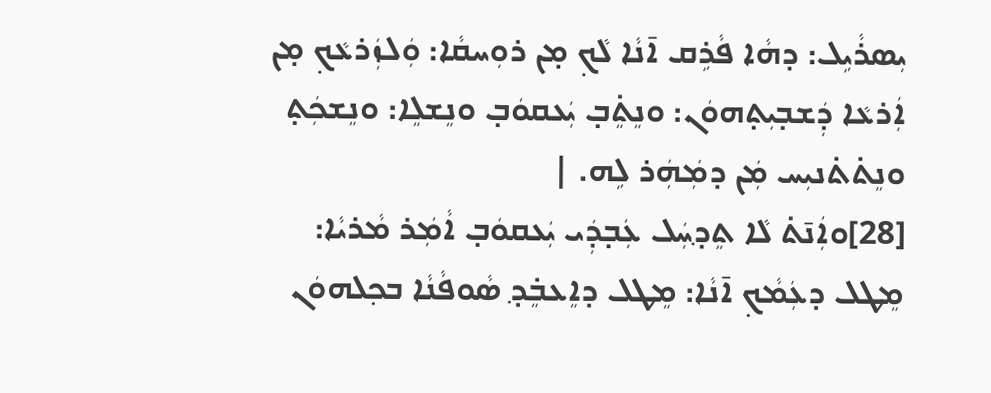ܝܼܣܪܵܝܹܠ: ܕܗܵܐ ܦܵܪܹܩ ܐ̄ܢܵܐ ܠܵܟ݂ ܡ̣ܢ ܪܘܼܚܩܵܐ: ܘܲܠܙܲܪܥܵܟ݂ ܡ̣ܢ ܐܲܪܥܵܐ ܕܲܫܒ̣ܝܼܬ̣ܗܘܿܢ: ܘܢܸܬܸ̇ܒ̣ ܝܲܥܩܘܿܒ̣ ܘܢܸܫܠܸܐ: ܘܢܸܫܟܲܬ̣ ܘܢܸܬ̇ܬ̇ܢܝܼܚ ܡܲܢ ܕܡܲܗܲܪ ܠܹܗ. |
[28]ܘܐܲܢ̄ܬ̇ ܠܵܐ ܬܸܕ݂ܚܲܠ ܥܲܒ̣ܕܲܝ ܝܲܥܩܘܿܒ̣ ܐܵܡܲܪ ܡܵܪܝܵܐ: ܡܸܛܠ ܕܥܲܡܵܟ݂ ܐ̄ܢܵܐ: ܡܸܛܠ ܕܐܸܥܒܸ̇ܕ݂ ܣܵܘܦܵܢܵܐ ܒܟ݂ܠܗܘܿܢ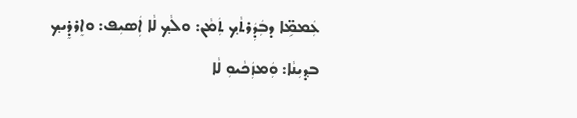ܥܲܡܡܹ̈ܐ ܕܒܲܕܲܪܬܵܟ݂ ܬܲܡܵܢ: ܘܠܵܟ݂ ܠܵܐ ܐܲܣܝܼܦ: ܘܐܸܪܕܸ̇ܝܟ݂ ܒܕ݂ܝܼܢܵܐ: ܘܲܡܙܲܟܵܝܘܼ ܠܵܐ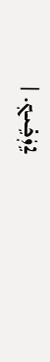ܐܹܙܲܟܹ̇ܝܟ݂. |